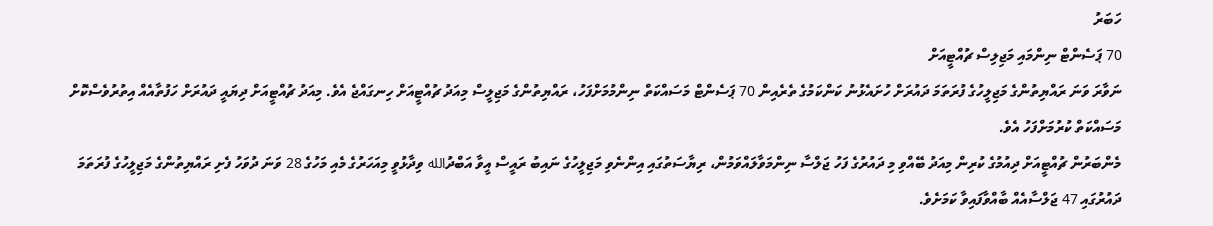ހަބަރު
70 ޕަސެންޓް ނިންމައި މަޖިލިސް ޗުއްޓީއަށް
ނަވާރަ ވަނަ ރައްޔިތުންގެ މަޖިލީހުގެ ފުރަތަމަ ދައުރަށް ހުށައެޅުނު ކަންކަމުގެ ތެރެއިން 70 ޕަސެންޓް މަސައްކަތް ނިންމުމަށްފަހު، ރައްޔިތުންގެ މަޖިލީސް މިއަދު ޗުއްޓީއަށް ހިނގައްޖެ އެވެ. މިއަދު ޗުއްޓީއަށް ދިޔައީ ދައުރަށް ހަފުތާއެއް އިތުރުވެސްކޮށް މަސައްކަތް ކުރުމަށްފަހު އެވެ.
މެންބަރުން ޗުއްޓީއަށް ދިއުމުގެ ކުރިން މިއަދު ބޭއްވި މި ދައުރުގެ ފަހު ޖަލްސާ ނިންމަވާލައްވަމުން، ރިޔާސަތުގައި އިންނެވި މަޖިލީހުގެ ނައިބު ރައީސް އީވާ އަބްދުالله ވިދާޅުވީ މިއަހަރުގެ މެއި މަހުގެ 28 ވަނަ ދުވަހު ފެށި ރައްޔިތުންގެ މަޖިލީހުގެ ފުރަތަމަ ދައުރުގައި 47 ޖަލްސާއެއް ބާއްވާފައިވާ ކަމަށެވެ.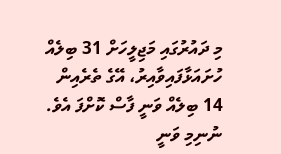މި ދައުރުގައި މަޖިލީހަށް 31 ބިލެއް ހުށައަޅާފައިވާއިރު، އޭގެ ތެރެއިން 14 ބިލެއް ވަނީ ފާސް ކޮށްފަ އެވެ. ނުނިމި ވަނީ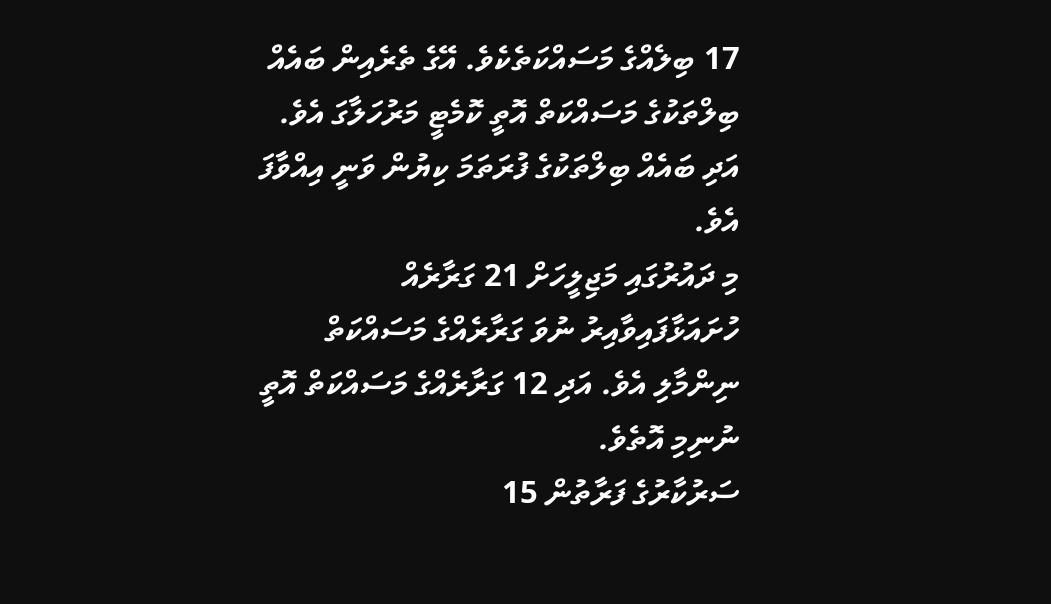17 ބިލެއްގެ މަސައްކަތެކެވެ. އޭގެ ތެރެއިން ބައެއް ބިލްތަކުގެ މަސައްކަތް އޮތީ ކޮމެޓީ މަރުހަލާގަ އެވެ. އަދި ބައެއް ބިލްތަކުގެ ފުރަތަމަ ކިޔުން ވަނީ އިއްވާފަ އެވެ.
މި ދައުރުގައި މަޖިލީހަށް 21 ގަރާރެއް ހުށައަޅާފައިވާއިރު ނުވަ ގަރާރެއްގެ މަސައްކަތް ނިންމާލި އެވެ. އަދި 12 ގަރާރެއްގެ މަސައްކަތް އޮތީ ނުނިމި އޮތެވެ.
ސަރުކާރުގެ ފަރާތުން 15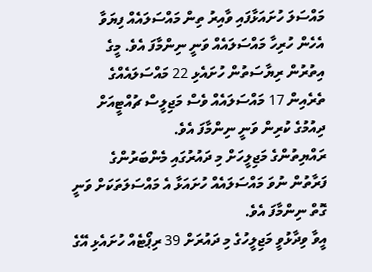މައްސަލަ ހުށައަޅާފައި ވާއިރު ތިން މައްސަލައެއް ފިޔަވާ އެހެން ހުރިހާ މައްސަލައެއް ވަނީ ނިންމާފަ އެވެ. މީގެ އިތުރުން ރިޔާސަތުން ހުށައެޅި 22 މައްސަލައެއްގެ ތެރެއިން 17 މައްސަލައެއް ވެސް މަޖިލީސް ޗުއްޓީއަށް ދިއުމުގެ ކުރިން ވަނީ ނިންމާފަ އެވެ.
ރައްޔިތުންގެ މަޖިލީހަށް މި ދައުރުގައި މެންބަރުންގެ ފަރާތުން ނުވަ މައްސަލައެއް ހުށައަޅާ އެ މައްސަލަތަކަށް ވަނީ ގޮތް ނިންމާފަ އެވެ.
އީވާ ވިދާޅުވީ މަޖިލީހުގެ މި ދައުރަށް 39 ރިޕޯޓެއް ހުށައެޅި އޭގެ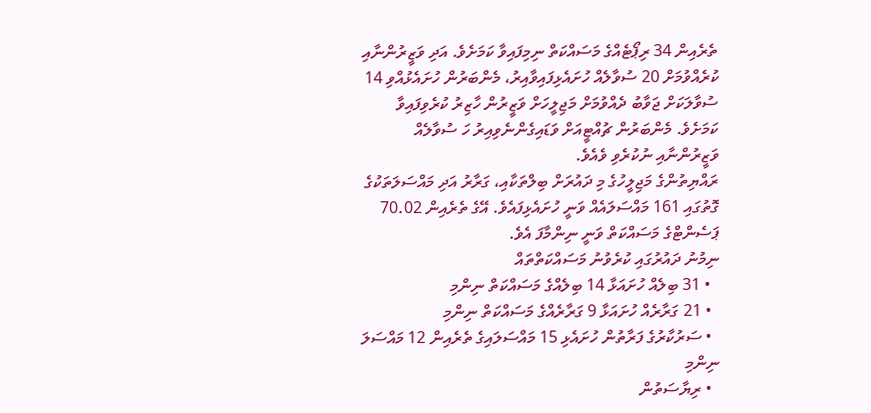ތެރެއިން 34 ރިޕޯޓެއްގެ މަސައްކަތް ނިމިފައިވާ ކަމަށެވެ. އަދި ވަޒީރުންނާއި ކުރެއްވުމަށް 20 ސުވާލެއް ހުށައެޅިފައިވާއިރު، މެންބަރުން ހުށައެޅުއްވި 14 ސުވާލަކަށް ޖަވާބު ދެއްވުމަށް މަޖިލީހަށް ވަޒީރުން ހާޒިރު ކުރެވިފައިވާ ކަމަށެވެ. މެންބަރުން ޗުއްޓީއަށް ވަޑައިގެންނެވިއިރު ހަ ސުވާލެއް ވަޒީރުންނާއި ނުކުރެވި ވެއެވެ.
ރައްޔިތުންގެ މަޖިލީހުގެ މި ދައުރަށް ބިލްތަކާއި، ގަރާރު އަދި މައްސަލަތަކުގެ ގޮތުގައި 161 މައްސަލައެއް ވަނީ ހުށައެޅިފައެވެ. އޭގެ ތެރެއިން 70.02 ޕަސެންޓްގެ މަސައްކަތް ވަނީ ނިންމާފަ އެވެ.
ނިމުނު ދައުރުގައި ކުރެވުނު މަސައްކަތްތައް
  • 31 ބިލެއް ހުށައަޅާ 14 ބިލެއްގެ މަސައްކަތް ނިންމި
  • 21 ގަރާރެއް ހުށައަޅާ 9 ގަރާރެއްގެ މަސައްކަތް ނިންމި
  • ސަރުކާރުގެ ފަރާތުން ހުށައެޅި 15 މައްސަލައިގެ ތެރެއިން 12 މައްސަލަ ނިންމި
  • ރިޔާސަތުން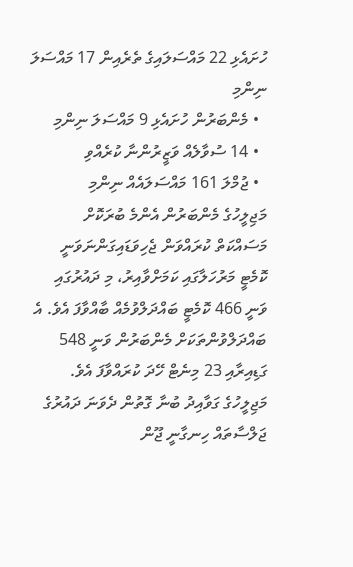ހުށައެޅި 22 މައްސަލައިގެ ތެރެއިން 17 މައްސަލަ ނިންމި
  • މެންބަރުން ހުށައެޅި 9 މައްސަލަ ނިންމި
  • 14 ސުވާލެއް ވަޒީރުންނާ ކުރެއްވި
  • ޖުމްލަ 161 މައްސަލައެއް ނިންމި
މަޖިލީހުގެ މެންބަރުން އެންމެ ބުރަކޮށް މަސައްކަތް ކުރައްވަން ޖެހިވަޑައިގަންނަވަނީ ކޮމެޓީ މަރުހަލާގައި ކަމަށްވާއިރު، މި ދައުރުގައި ވަނީ 466 ކޮމެޓީ ބައްދަލްވުމެއް ބާއްވާފަ އެވެ. އެ ބައްދަލްވުންތަކަށް މެންބަރުން ވަނީ 548 ގަޑިއިރާއި 23 މިނެޓް ހޭދަ ކުރައްވާފަ އެވެ.
މަޖިލީހުގެ ގަވާއިދު ބުނާ ގޮތުން ދެވަނަ ދައުރުގެ ޖަލްސާތައް ހިނގާނީ ޖޫން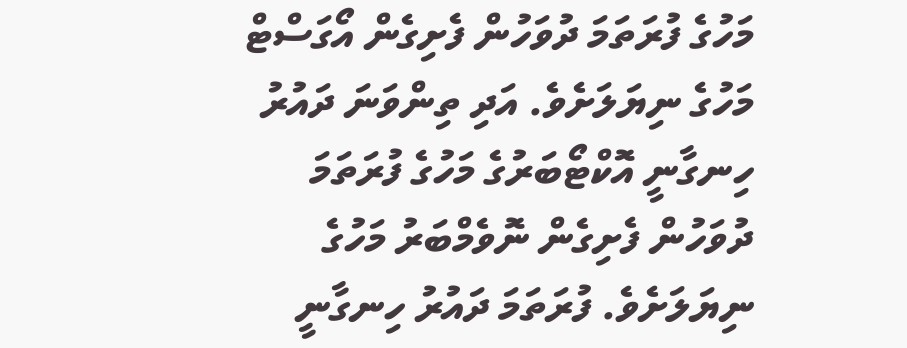މަހުގެ ފުރަތަމަ ދުވަހުން ފެށިގެން އޯގަސްޓް މަހުގެ ނިޔަލަށެވެ. އަދި ތިންވަނަ ދައުރު ހިނގާނީ އޮކްޓޯބަރުގެ މަހުގެ ފުރަތަމަ ދުވަހުން ފެށިގެން ނޮވެމްބަރު މަހުގެ ނިޔަލަށެވެ. ފުރަތަމަ ދައުރު ހިނގާނީ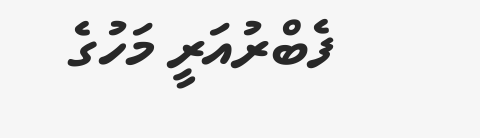ފެބްރުއަރީ މަހުގެ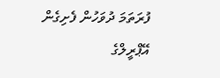ފުރަތަމަ ދުވަހުން ފެށިގެން އޭޕްރީލްގެ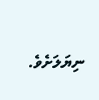ނިޔަލަށެވެ.